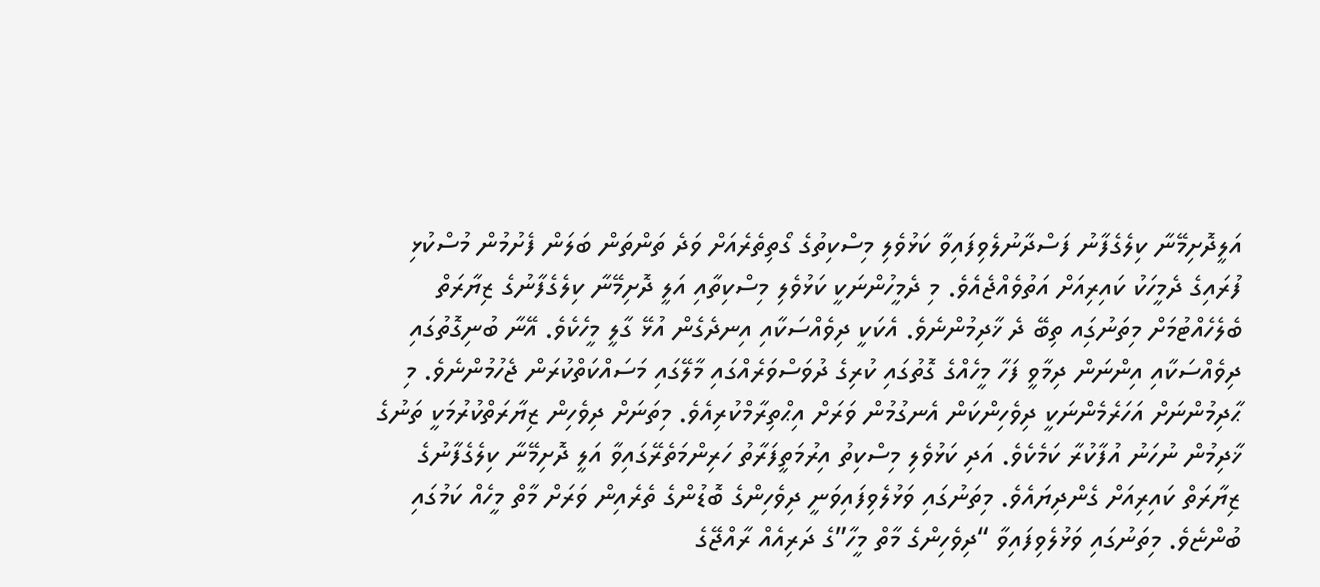އަލީދޮށިމޭނާ ކިލެގެފާނު ފަސްދާނުލެވިފައިވާ ކަޅުވެލި މިސްކިތުގެ ގޯތިތެރެއަށް ވަދެ ތަންތަން ބަލަން ފެށުމުން މުސްކުޅި ފުރައިގެ ދެމީހަކު ކައިރިއަށް އަތުވެއްޖެއެވެ. މި ދެމީހުންނަކީ ކަޅުވެލި މިސްކިތާއި އަލީ ދޮށިމޭނާ ކިލެގެފާނުގެ ޒިޔާރަތް ބެލެހެއްޓުމަށް މިތަނުގަިއ ތިބޭ ދެ ޚާދިމުންނެވެ. އެކަކީ ދިވެއްސަކާއި އިނދެގެން އުޅޭ ގާލީ މީހެކެވެ. އޭނާ ބުނިގޮތުގައި ދިވެއްސަކާއި އިންނަން ދިމާވީ ފަހާ މީހެއްގެ ގޮތުގައި ކުރިގެ ދުވަސްވަރެއްގައި މާލޭގައި މަސައްކަތްކުރަން ޖެހުމުންނެވެ. މި ޙާދިމުންނަށް އަހަރެމެންނަކީ ދިވެހިންކަން އެނގުމުން ވަރަށް އިޙްތިރާމްކުރިއެވެ. މިތަނަށް ދިވެހިން ޒިޔާރަތްކުރުމަކީ ތަނުގެ ޚާދިމުން ނުހަނު އުފާކުރާ ކަމެކެވެ. އަދި ކަޅުވެލި މިސްކިތު އިރުމަތީފަރާތު ހަރިންމަތެރޭގައިވާ އަލީ ދޮށިމޭނާ ކިލެގެފާނުގެ ޒިޔާރަތް ކައިރިއަށް ގެންދިޔައެވެ. މިތަނުގައި ވަޅުލެވިފައިވަނީ ދިވެހިންގެ ބޮޑުންގެ ތެރެއިން ވަރަށް މާތް މީހެއް ކަމުގައި ބުންޏެވެ. މިތަނުގައި ވަޅުލެވިފައިވާ “ދިވެހިންގެ މާތް މީހާ”ގެ ދަރިއެއް ރާއްޖޭގެ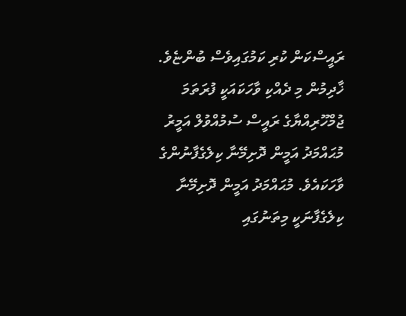ރައީސްކަން ކުރި ކަމުގައިވެސް ބުންޏެވެ. ޚާދިމުން މި ދެއްކި ވާހަކައަކީ ފުރަތަމަ ޖުމްހޫރިއްޔާގެ ރައީސް ސުމުއްވުލް އަމީރު މުޙައްމަދު އަމީން ދޮށިމޭނާ ކިލެގެފާނުންގެ ވާހަކައެވެ. މުޙައްމަދު އަމީން ދޮށިމޭނާ ކިލެގެފާނަކީ މިތަނުގައި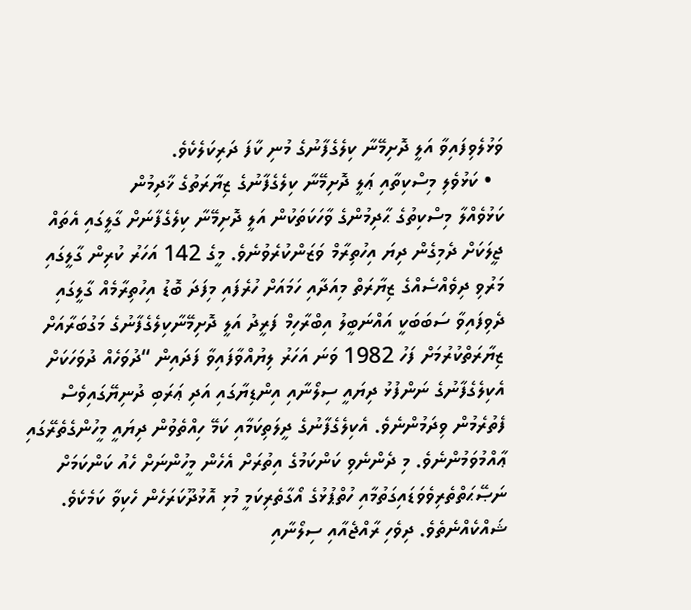ވަޅުލެވިފައިވާ އަލީ ދޮށިމޭނާ ކިލެގެފާނުގެ މުނި ކާފަ ދަރިކަލެކެވެ.
  • ކަޅުވެލި މިސްކިތާއި ޢަލީ ދޮށިމޭނާ ކިލެގެފާނުގެ ޒިޔާރަތުގެ ޚާދިމުން
ކަޅުވެއްލާ މިސްކިތުގެ ޙާދިމުންގެ ވާހަކަތަކުން އަލީ ދޮށިމޭނާ ކިލެގެފާނަށް ގާލީގައި އެތައް ޖީލަކަށް ދެމިގެން ދިޔަ އިހުތިރާމް ވަޒަންކުރެވުނެވެ. މީގެ 142 އަހަރު ކުރިން ގާލީގައި މަރުވި ދިވެއްސެއްގެ ޒިޔާރަތް މިއަދާއި ހަމައަށް ހުރެފައި މިފަދަ ބޮޑު އިހުތިރާމެއް ގާލީގައި ދެވިފައިވާ ސަބަބަކީ އައްނަބީލު އިބްރާހިމް ފަރީދު އަލީ ދޮށިމޭނާކިލެގެފާނުގެ މަގުބަރާއަށް ޒިޔާރަތްކުރުމަށް ފަހު 1982 ވަނަ އަހަރު ލިޔުއްވާފައިވާ ފަދައިން “ދުވަހެއް ދުވަހަކަށް އެކިލެގެފާނުގެ ނަންފުޅު ދިޔައީ ސިލޯނާއި އިންޑިޔާގައި އަދި ޢަރަބި ދުނިޔޭގައިވެސް ފެތުރެމުން ވިދަމުންނެވެ. އެކިލެގެފާނުގެ ދީލަތިކަމާއި ކަމޭ ހިއްތެވުން ދިޔައީ މީހުންގެތެރޭގައި ޢާއްމުވަމުންނެވެ. މި ދެންނެވި ކަންކަމުގެ އިތުރަށް އެހެން މީހުންނަށް ހެއު ކަންކަމަށް ނަޞޭޙަތްތެރިވެވަޑައިގަތުމާއި ހުތްޕުޅުގެ އޯގާތެރިކަމީ މުޅި އޮޅުދޫކަރަހެން ހެކިވާ ކަމެކެވެ. ޝައްކެއްނެތެވެ. ދިވެހި ރާއްޖެއާއި ސިލޯނާއި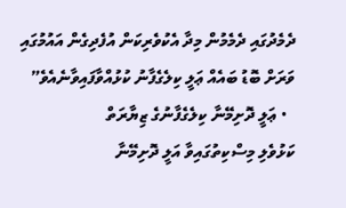ދެމެދުގައި ދެމެމުން މިދާ އެކުވެރިކަން އުފެދިގެން އައުމުގައި ވަރަށް ބޮޑު ބައެއް ޢަލީ ކިލެގެފާނު ކުޅުއްވާފައިވާނެއެވެ”
  • ޢަލީ ދޮށިމޭނާ ކިލެގެފާނުގެ ޒިޔާރަތް
ކަޅުވެލި މިސްކިތުގައިވާ އަލީ ދޮށިމޭނާ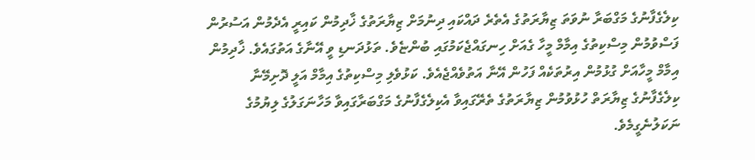ކިލެގެފާނުގެ މަގްބަރާ ނުވަތަ ޒިޔާރަތުގެ އެތެރެ ދައްކައި ދިނުމަށް ޒިޔާރަތުގެ ޚާދިމުން ކައިރީ އެދެމުން އަސުރުން ފަސްވުމުން މިސްކިތުގެ އިމާމް މީހާ ގެއަށް ހިނގައްޖެކަމުގައި ބުންޏެވެ. ތަޅުދަނޑި ވީ އޭނާގެ އަތުގައެވެ. ޚާދިމުން އިމާމް މީހާއަށް ގުޅުމުން އިރުތަކެއް ފަހުން އޭނާ އަތުވެއްޖެއެވެ. ކަޅުވެލި މިސްކިތުގެ އިމާމް އަލީ ދޮށިމޭނާ ކިލެގެފާނުގެ ޒިޔާރަތް ހުޅުވުމުން ޒިޔާރަތުގެ ތެރޭގައިވާ އެކިލެގެފާނުގެ މަގްބަރާގައިވާ މަހާނަގަލުގެ ލިޔުމުގެ ނަކަލުނެގީމެވެ.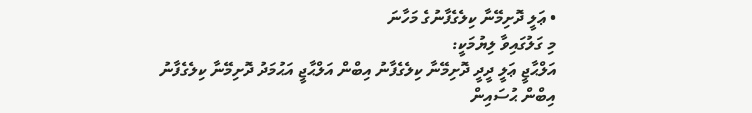• ޢަލީ ދޮށިމޭނާ ކިލެގެފާނުގެ މަހާނަ
މި ގަލުގައިވާ ލިޔުމަކީ:
އަލްޙާޖީ ޢަލީ ދީދީ ދޮށިމޭނާ ކިލެގެފާނު އިބްން އަލްޙާޖީ އަޙުމަދު ދޮށިމޭނާ ކިލެގެފާނު އިބްން ޙުސައިން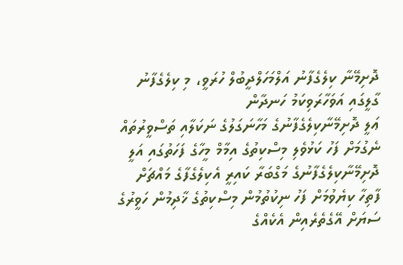ދޮށިމޭނާ ކިލެގެފާނު އަލްމަހަލްދީބުލް ހުރަވީ، މި ކިލެގެފާނު ގާލީގައި އަވަހާރަވިކަމު ހަނދާން
ޢަލީ ދޮށިމޭނާކިލެގެފާނުގެ މަހާނަގަލުގެ ނަކަލާއި ތަސްވީރުތައް ނެގުމަށް ފަހު ކަޅުވެލި މިސްކިތުގެ އިމާމް މީހާގެ ފަހަތުގައި އަލީ ދޮށިމޭނާކިލެގެފާނުގެ މަގްބަރާ ކައިރީ އެކިލެގެފާގެ މައްޗަށް ފާތިހާ ކިޔެވުމަށް ފަހު ނިކުތުމުން މިސްކިތުގެ ޚާދިމުން ހަވީރުގެ ސަޔަށް އޭގެތެރެއިން އެކެއްގެ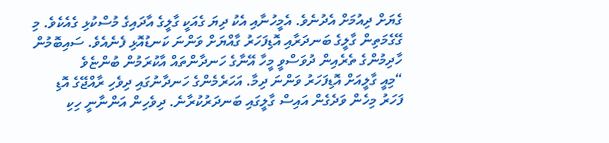ގެޔަށް ދިއުމަށް އެދުނެވެ. އެމީހުނާއި އެކު ދިޔަ ގެއަކީ ގާލީގެ އާދައިގެ މުސްކުޅި ގެއެކެވެ. މި ގޭގެމަތިން ގާލީގެ ބަނދަރާއި އޮޑިފަހަރު ގާއްޔަށް ވަންނަ ކަނޑުއޮޅި ފެނެއެވެ. ސައިބޮމުން ހާދިމުންގެ ތެރެއިން ދުވަސްވީ މީހާ އޭނާގެ ހަނދާންތައް އާކުރަމުން ބުންޏެވެ
“މިއީ ގާލީއަށް އޮޑިފަހަރު ވަންނަ ދިމާ. އަހަރެމެންގެ ހަނދާނުގައި ދިވެހި ރާއްޖޭގެ އޮޑި ފަހަރު މިހެން ވަދެގެން އައިސް ގާލީގައި ބަނދަރުކުރާނެ. ދިވެހިން އަންނާނީ ހިކި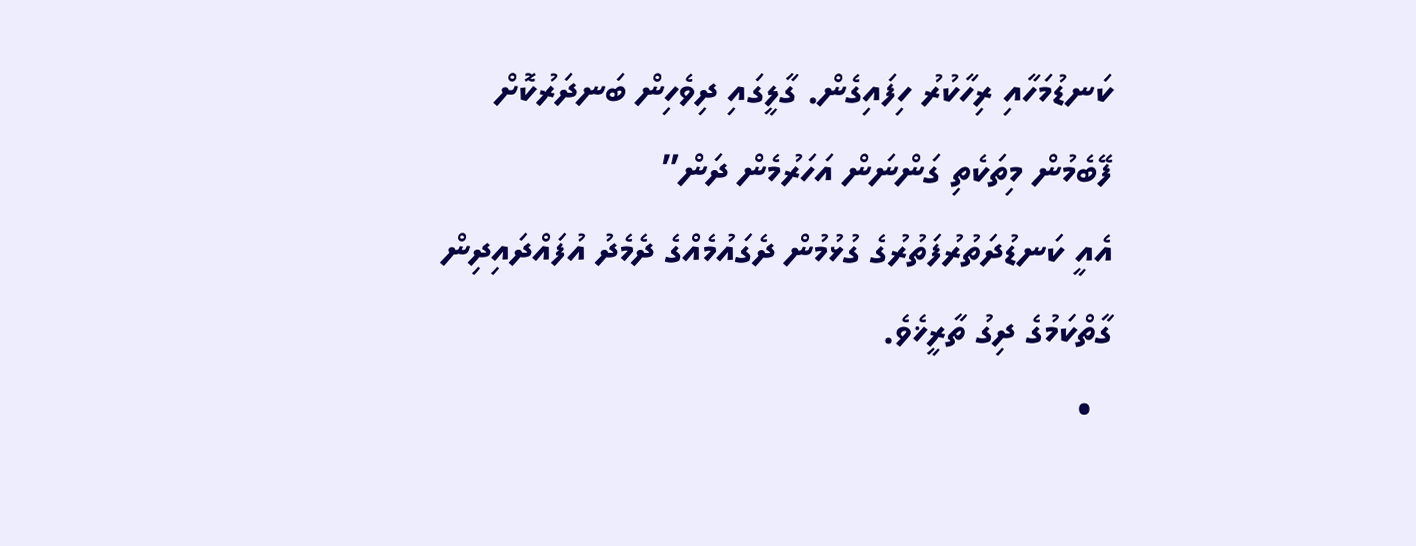ކަނޑުމަހާއި ރިހާކުރު ހިފައިގެން. ގާލީގައި ދިވެހިން ބަނދަރުކޮށް ފޭބެމުން މިތަކެތި ގަންނަން އަހަރުމެން ދަން”
އެއީ ކަނޑުދަތުރުފަތުރުގެ ގުޅުމުން ދެގައުމެއްގެ ދެމެދު އުފައްދައިދިން ގާތްކަމުގެ ދިގު ތާރީޚެވެ.
  •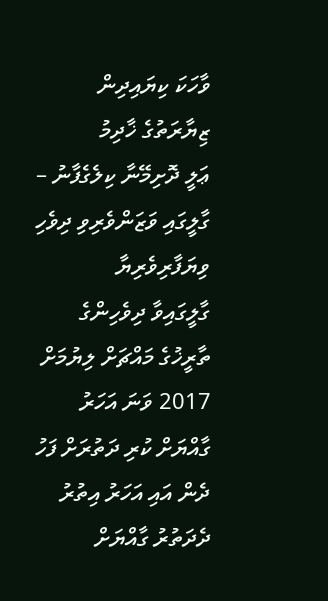ވާހަކަ ކިޔައިދިން ޒިޔާރަތުގެ ޚާދިމު
ޢަލީ ދޮށިމޭނާ ކިލެގެފާނު – ގާލީގައި ވަޒަންވެރިވި ދިވެހި ވިޔަފާރިވެރިޔާ
ގާލީގައިވާ ދިވެހިންގެ ތާރީޚުގެ މައްޗަށް ލިޔުމަށް 2017 ވަނަ އަހަރު ގާއްޔަށް ކުރި ދަތުރަށް ފަހު ދެން އައި އަހަރު އިތުރު ދެދަތުރު ގާއްޔަށް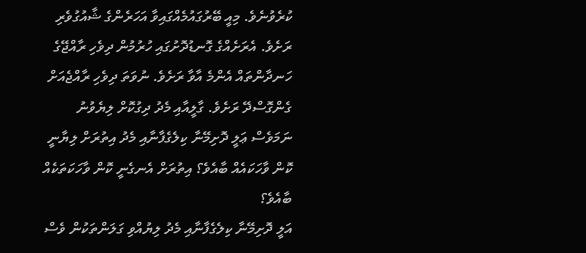ކުރެވުނެވެ. މިއީ ބޭރުގައުމެއްގައިވާ އަހަރެންގެ ޝާއުގުވެރި ރަށެވެ. އެރަށެއްގެ ގޮނޑުދޮށުގައި ހުރުމުން ދިވެހި ރާއްޖޭގެ ހަނދާންތައް އެންމެ އާވާ ރަށެވެ. ނުވަތަ ދިވެހި ރާއްޖެއަށް ގެންގޮސްދޭ ރަށެވެ. ގާލީއާއި މެދު ދިގުކޮށް ލިޔެވުނު ނަމަވެސް ޢަލީ ދޮށިމޭނާ ކިލެގެފާނާއި މެދު އިތުރަށް ލިޔާނީ ކޮން ވާހަކައެއް ބާއެވެ؟ އިތުރަށް އެނގެނީ ކޮން ވާހަކަތަކެއް ބާއެވެ؟
އަލީ ދޮށިމޭނާ ކިލެގެފާނާއި މެދު ލިޔުއްވި ގަލަންތަކުން ވެސް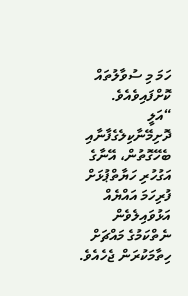ހަމަ މި ސުވާލުތައް ކޮށްފައިވެއެވެ.
“އަލީ ދޮށިމޭނާކިލެގެފާނާއި ބެހޭގޮތުން، އޭނާގެ އަގުހުރި ހަޔާތްޕުޅަށް ފުރިހަމަ އައްޔެއް އަޅުވައިލެވެން ނެތްކަމުގެ މައްޗަށް ހިތާމަކުރަން ޖެހެއެވެ.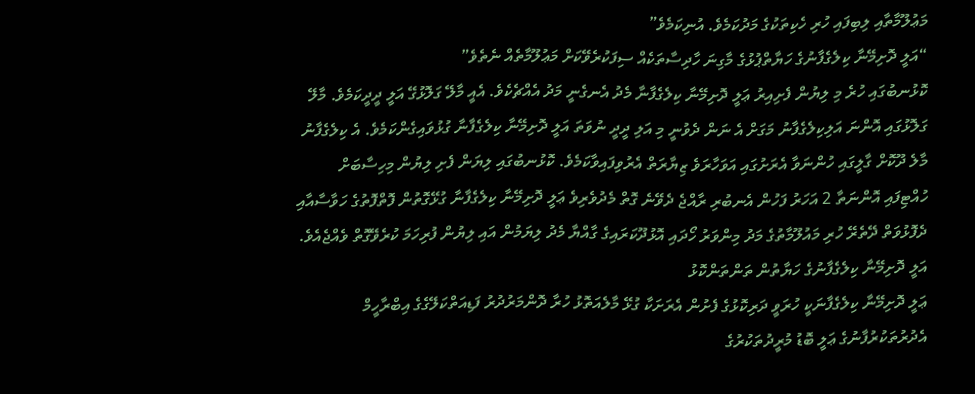މަޢުލޫމާތާއި ލިބިފައި ހުރި ހެކިތަކުގެ މަދުކަމެވެ. އުނިކަމެވެ”
“އަލީ ދޮށިމޭނާ ކިލެގެފާނުގެ ހަޔާތްޕުޅުގެ މާގިނަ ހާދިސާތަކެއް ސިފަކުރެވޭކަށް މަޢުލޫމާތެއް ނެތެވެ”
ކޮޅުނބުގައި ހުރެ މި ލިޔުން ފެށިއިރު ޢަލީ ދޮށިމޭނާ ކިލެގެފާނާ މެދު އެނގެނީ މަދު އެއްޗެކެވެ. އެއީ މާލޭ ގަލޮޅުގޭ އަލީ ދީދީކަމެވެ. މާލޭ ގަލޮޅުގައި އޮންނަ އަލިކިލެގެފާނު މަގަށް އެ ނަން ދެވުނީ މި އަލި ދީދީ ނުވަތަ އަލީ ދޮށިމޭނާ ކިލެގެފާނާ ގުޅުވައިގެންކަމެވެ. އެ ކިލެގެފާނު މާލެ ދޫކޮށް ގާލީގައި ހުންނަވާ އެރަށުގައި އަވަހާރަވެ ޒިޔާރަތް އެރުވިފައިވާކަމެވެ. ކޮޅުނބުގައި ލިޔަން ފެށި ލިޔުން މިހިސާބަށް ހުއްޓިފައި އޮންނަތާ 2 އަހަރު ފަހުން އެނބުރި ރާއްޖެ ދެވޭނެ ގޮތް މެދުވެރިވެ ޢަލީ ދޮށިމޭނާ ކިލެގެފާނާ ގުޅޭގޮތުން ފޮތްފޮތުގެ ހަވާސާއާއި ދެފޮޅުވަތް ދޭތެރޭ ހުރި މައުލޫމާތުގެ މަދު މިންވަރު ހޯދައި އޮޅުދޫކަރައިގެ ގާއްޔާ މެދު ލިޔަމުން އައި ލިޔުން ފުރިހަމަ ކުރެވޭގޮތް ވެއްޖެއެވެ.
އަލީ ދޮށިމޭނާ ކިލެގެފާނުގެ ހަޔާތުން ތަންތަންކޮޅު
ޢަލީ ދޮށިމޭނާ ކިލެގެފާނަކީ ހުރަވީ ދަރިކޮޅުގެ ފެށުން އެރަށަކާ ގުޅޭ މާލެއަތޮޅު ހުރާ ދޮންމަރުދުރު ފަޑިއަތްކަލޭގެގެ އިބްރާހީމް އެދުރުތަކުރުފާނުގެ ޢަލީ ބޮޑު މުރީދުތަކުރުގެ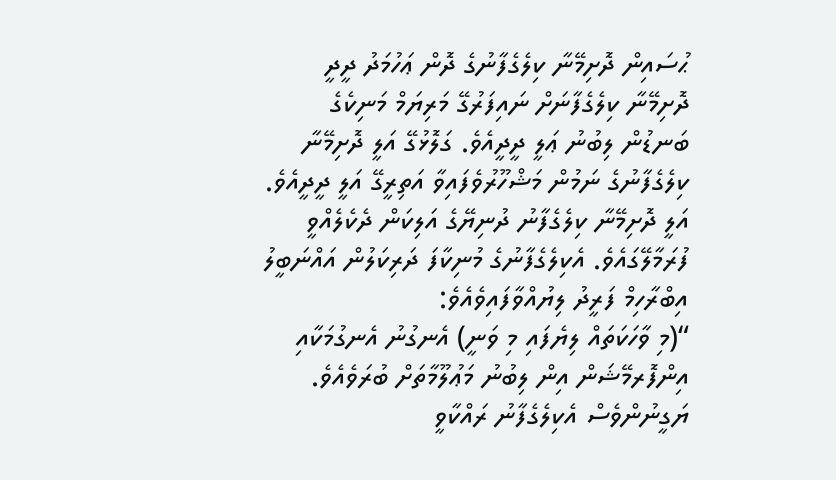ޙުސައިން ދޮށިމޭނާ ކިލެގެފާނުގެ ދޮން ޢަހުމަދު ދީދީ ދޮށިމޭނާ ކިލެގެފާނަށް ނައިފަރުގޭ މަރިޔަމް މަނިކެގެ ބަނޑުން ލިބުނު ޢަލީ ދީދީއެވެ. ގަލޮޅުގޭ އަލީ ދޮށިމޭނާ ކިލެގެފާނުގެ ނަމުން މަޝްހޫރުވެފައިވާ އަތިރީގޭ އަލީ ދީދީއެވެ. އަލީ ދޮށިމޭނާ ކިލެގެފާނު ދުނިޔޭގެ އަލިކަން ދެކެލެއްވީ ފުރަމާލޭގައެވެ. އެކިލެގެފާނުގެ މުނިކާފަ ދަރިކަލުން އައްނަބީލު އިބްރާހިމް ފަރީދު ލިޔުއްވާފައިވެއެވެ:
“(މި ވާހަކަތައް ލިޔެފައި މި ވަނީ) އެނގުނު އެނގުމަކާއި އިންފޮރމޭޝަން އިން ލިބުނު މަޢުލޫމާތަށް ބުރަވެއެވެ. ޔަގީނުންވެސް އެކިލެގެފާނު ރައްކާވީ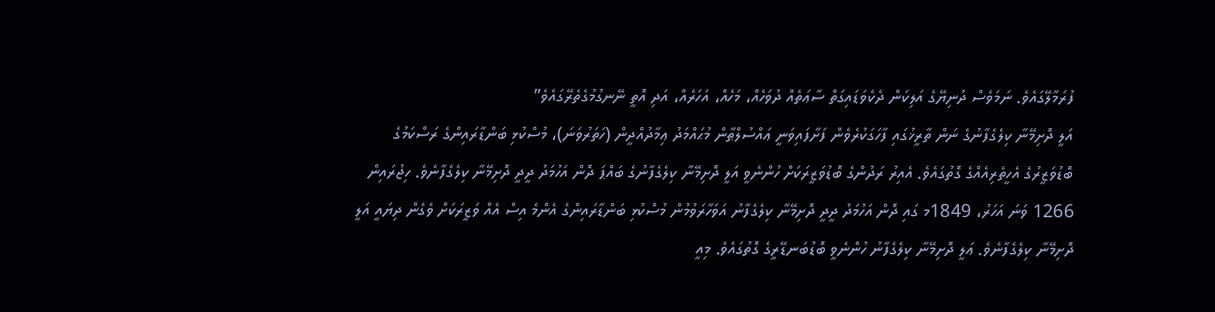ފުރަމާލޭގައެވެ. ނަމަވެސް ދުނިޔޭގެ އަލިކަން ދެކެވަޑައިގަތް ސާޢަތެއް ދުވަހެއް، މަހެއް، އަހަރެއް، އަދި އޮތީ ނޭނގުމުގެތެރޭގައެވެ”
އަލީ ދޮށިމޭނާ ކިލެގެފާނުގެ ނަން ތާރީޚުގައި ފާހަގަކުރެވެން ފަށާފައިވަނީ ޢައްސުލްޠާން މުޙައްމަދު ޢިމާދުއްދީން (ހަތަރުވަނަ)، މުސްކުޅި ބަންޑާރައިންގެ ރަސްކަމުގެ ބޮޑުވަޒީރުގެ އެހީތެރިއެއްގެ ގޮތުގައެވެ. އެއިރު ރަދުންގެ ބޮޑުވަޒީރަކަށް ހުންނެވީ އަލީ ދޮށިމޭނާ ކިލެގެފާނުގެ ބައްޕަ ދޮން އަހުމަދު ދީދީ ދޮށިމޭނާ ކިލެގެފާނެވެ. ހިޖުރައިން 1266 ވަނަ އަހަރު، 1849މ ގައި ދޮން އަހުމަދު ދީދީ ދޮށިމޭނާ ކިލެގެފާނު އަވަހާރަވުމުން މުސްކުޅި ބަންޑާރައިންގެ އެންމެ އިސް އެއް ވަޒީރަކަށް ވެގެން ދިޔައީ އަލީ ދޮށިމޭނާ ކިލެގެފާނެވެ. ޢަލީ ދޮށިމޭނާ ކިލެގެފާނު ހުންނެވީ ބޮޑުބަނޑޭރީގެ ގޮތުގައެވެ. މިއީ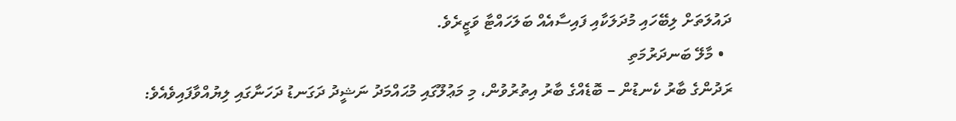ދައުލަތަށް ލިބޭހައި މުދަލަކާއި ފައިސާއެއް ބަލަހައްޓާ ވަޒީރެވެ.
  • މާލޭ ބަނދަރުމަތި
ރަދުންގެ ބާރު ކެނޑުން – ބޮޑެއްގެ ބާރު އިތުރުވުން، މި މަޢުލޫގައި މުޙައްމަދު ނަޝީދު ދަގަނޑު ދަހަނާގައި ލިޔުއްވާފައިވެއެވެ: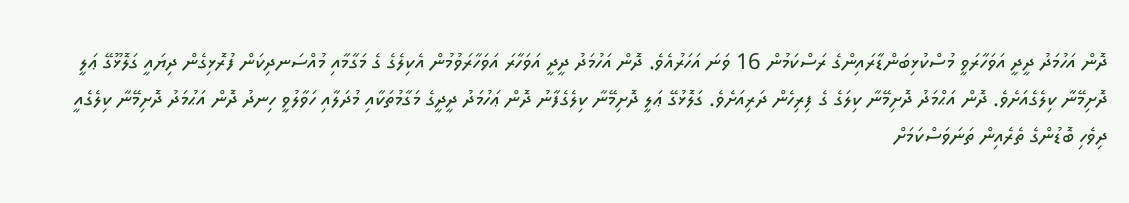ދޮން އަހުމަދު ދީދީ އަވަހާރަވީ މުސްކުޅިބަންޑާރައިންގެ ރަސްކަމުން 16 ވަނަ އަހަރުއެވެ. ދޮން އަހުމަދު ދީދީ އަވަހާރަ އަވަހާރަވުމުން އެކިލެގެ ގެ މަގާމާއި މުއްސަނދިކަން ފުރޮޅިގެން ދިޔައީ ގަލޮޅޫގޭ ޢަލީ ދޮށިމޭނާ ކިލެގެއަށެވެ. ދޮން އަޙްމަދު ދޮށިމޭނާ ކިލަގެ ގެ ފިރިހެން ދަރިއަށެވެ. ގަލޮޅުގޭ ޢަލީ ދޮށިމޭނާ ކިލެގެފާނު ދޮން ޢަހުމަދު ދީދީގެ މަގާމުތަކާއި މުދަލާއި ހަވާލުވީ ހިނދު ދޮން އަޙުމަދު ދޮށިމޭނާ ކިލެގެއީ ދިވެހި ބޮޑުންގެ ތެރެއިން ތަނަވަސްކަމަށް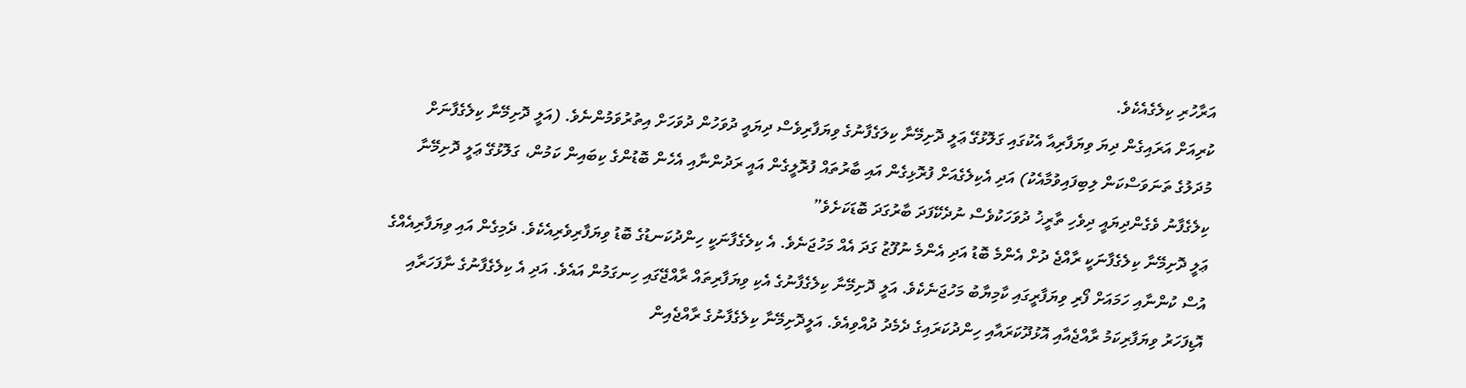އަރާހުރި ކިލެގެއެކެވެ.
ކުރިއަށް އަރައިގެން ދިޔަ ވިޔަފާރިއާ އެކުގައި ގަލޮޅުގޭ ޢަލީ ދޮށިމޭނާ ކިލަގެފާނުގެ ވިޔަފާރިވެސް ދިޔައީ ދުވަހުން ދުވަހަށް އިތުރުވަމުންނެވެ. (އަލީ ދޮށިމޭނާ ކިލެގެފާނަށް މުދަލުގެ ތަނަވަސްކަން ލިބިފައިވުމާއެކު) އަދި އެކިލެގެއަށް ފުރޮޅިގެން އައި ބާރުތައް ފުރޮލީގެން އައީ ރަދުންނާއި އެހެން ބޮޑުންގެ ކިބައިން ކަމުން، ގަލޮޅުގޭ ޢަލީ ދޮށިމޭނާ ކިލެގެފާނު ވެގެންދިޔައީ ދިވެހި ތާރީޚު ދުވަހަކުވެސް ނުދެކޭފަދަ ބާރުގަދަ ބޮޑަކަށެވެ”
ޢަލީ ދޮށިމޭނާ ކިލެގެފާނަކީ ރާއްޖެ ދުށް އެންމެ ބޮޑު އަދި އެންމެ ނުފޫޒު ގަދަ އެއް މަހުޖަނެވެ. އެ ކިލެގެފާނަކީ ހިންދުކަނޑުގެ ބޮޑު ވިޔަފާރިވެރިއެކެވެ. ދެމިގެން އައި ވިޔަފާރިއެއްގެ އުސް ކުންނާއި ހަމައަށް ފޯރި ވިޔަފާރީގައި ކާމިޔާބު މަހުޖަނެކެވެ. އަލީ ދޮށިމޭނާ ކިލެގެފާނުގެ އެކި ވިޔަފާރިތައް ރާއްޖޭގައި ހިނގަމުން އައެވެ. އަދި އެ ކިލެގެފާނުގެ ނާފަހަރާއި އޮޑިފަހަރު ވިޔަފާރިކަމު ރާއްޖެއާއި އޮޅުދޫކަރައާއި ހިންދުކަރައިގެ ދެމެދު ދުއްވިއެވެ. އަލީދޮށިމޭނާ ކިލެގެފާނުގެ ރާއްޖެއިން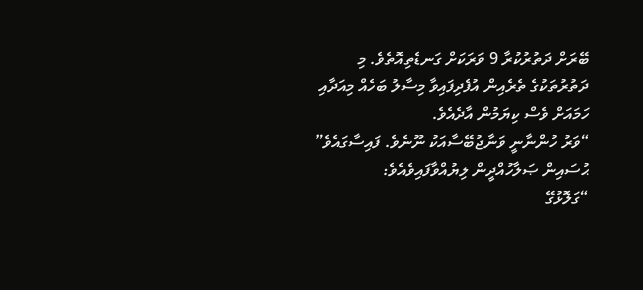ބޭރަށް ދަތުރުކުރާ 9 ވަރަކަށް ގަނޑެތިއޮތެވެ. މި ދަތުރުތަކުގެ ތެރެއިން އުފެދިފައިވާ މިސާލު ބަހެއް މިއަދާއި ހަމައަށް ވެސް ކިޔަމުން އާދެއެވެ.
“ވަރު ހުންނާނީ ވަނާޖުބޭސާއަކު ނޫނެވެ. ފައިސާގައެވެ”
ޙުސައިން ޞަލާހުއްދީން ލިޔުއްވާފައިވެއެވެ:
“ގަލޮޅުގޭ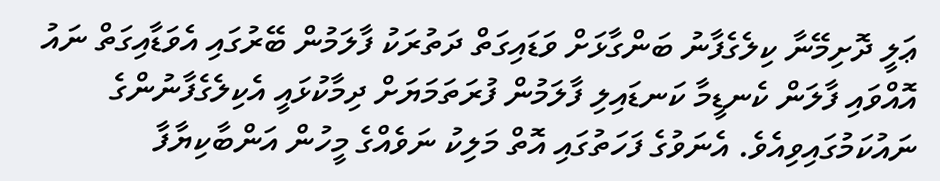ޢަލީ ދޮށިމޭނާ ކިލެގެފާނު ބަންގާޅަށް ވަޑައިގަތް ދަތުރަކު ފާލަމުން ބޭރުގައި އެވަޑާއިގަތް ނައު އޮއްވައި ފާލަން ކެނޑީމާ ކަނޑައިލި ފާލަމުން ފުރަތަމަޔަށް ދިމާކުޅައީ އެކިލެގެފާނުންގެ ނައުކަމުގައިވިއެވެ. އެނަވުގެ ފަހަތުގައި އޮތް މަލިކު ނަވެއްގެ މީހުން އަންބާކިޔާފާ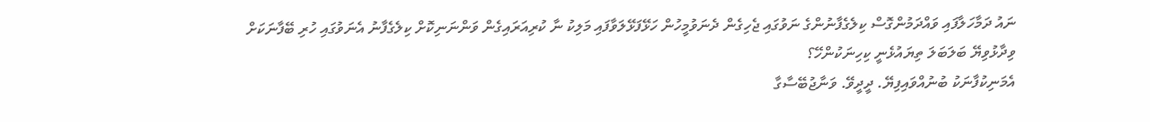ނައު ދަމާހަލާފައި ވައްދަމުންގޮސް ކިލެގެފާނުންގެ ނަވުގައި ޖެހިގެން ދެނަވުމީހުން ހަޅޭފަޅޭލަވާފައި މަލިކު ނާ ކުރިއަރައިގެން ވަންނަނިކޮށް ކިލެގެފާނު އެނަވުގައި ހުރި ބޭފާނަކަށް ވިދާޅުވިޔޭ ބަލަބަލަ ތިޔައުޅެނީ ކިހިނަކުންހޭ؟
އެމަނިކުފާނަކު ބުނުއްވައިފިޔޭ. ދީދީވޭ. ވަނާޖުބޭސާގާ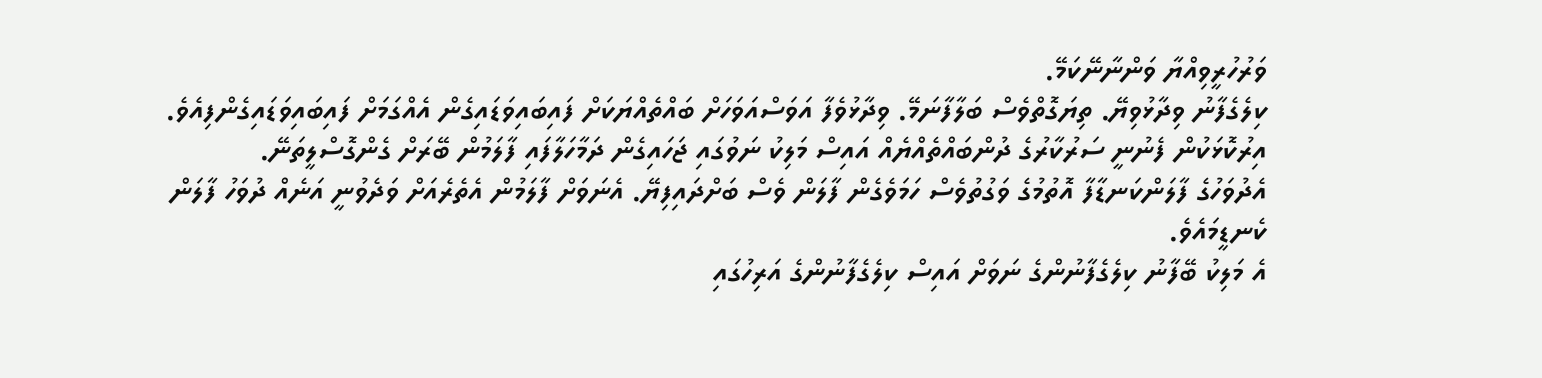ވަރުހުރީވިއްޔާ ވަންނާނޭކަމޭ.
ކިލެގެފާނު ވިދާޅުވިޔޭ. ތިޔަގޮތްވެސް ބަލާފާނަމޭ. ވިދާޅުވެފާ އަވަސްއަވަހަށް ބައްތެއްޔަކަށް ފައިބައިވަޑައިގެން އެއްގަމަށް ފައިބައިވަޑައިގެންފިއެވެ. އިރުކޮޅަކުން ފެނުނީ ސަރުކާރުގެ ދުންބައްތެއްޔެއް އައިސް މަލިކު ނަވުގައި ޖަހައިގެން ދަމާހަލާފައި ފާލަމުން ބޭރަށް ގެންގޮސްލީތަނޭ.
އެދުވަހުގެ ފާލަންކަނޑާފާ އޮތުމުގެ ވަގުތުވެސް ހަމަވެގެން ފާލަން ވެސް ބަށްދައިފިޔޭ. އެނަވަށް ފާލަމުން އެތެރެއަށް ވަދެވުނީ އަނެއް ދުވަހު ފާލަން ކެނޑީމައެވެ.
އެ މަލިކު ބޭފާނު ކިލެގެފާނުންގެ ނަވަށް އައިސް ކިލެގެފާނުންގެ އަރިހުގައި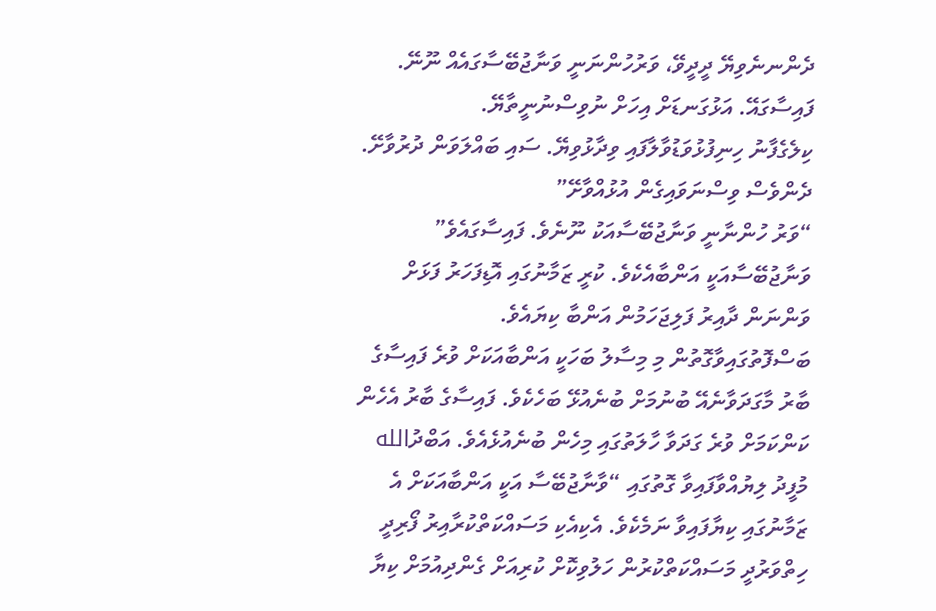ދެންނނެވިޔޭ ދީދީވޭ، ވަރުހުންނަނީ ވަނާޖުބޭސާގައެއް ނޫނޭ. ފައިސާގައޭ. އަޅުގަނޑަށް އިހަށް ނުވިސްނުނީތާޔޭ.
ކިލެގެފާނު ހިނިފުޅުވަޑުވާލާފައި ވިދާޅުވިޔޭ. ސައި ބައްލަވަން ދުރުވާށޭ. ދެންވެސް ވިސްނަވައިގެން އުޅުއްވާށޭ”
“ވަރު ހުންނާނީ ވަނާޖުބޭސާއަކު ނޫނެވެ. ފައިސާގައެވެ”
ވަނާޖުބޭސާއަކީ އަންބާއެކެވެ. ކުރީ ޒަމާނުގައި އޮޑިފަހަރު ފަޅަށް ވަންނަން ދާއިރު ފަލިޖަހަމުން އަންބާ ކިޔައެވެ. ބަސްފޮތުގައިވާގޮތުން މި މިސާލު ބަހަކީ އަންބާއަކަށް ވުރެ ފައިސާގެ ބާރު މާގަދަވާނެއޭ ބުނުމަށް ބުނެއުޅޭ ބަހެކެވެ. ފައިސާގެ ބާރު އެހެން ކަންކަމަށް ވުރެ ގަދަވާ ހާލަތުގައި މިހެން ބުނެއުޅެއެވެ. އަބްދުالله މުފީދު ލިޔުއްވާފައިވާ ގޮތުގައި “ވާނާޖުބޭސާ އަކީ އަންބާއަކަށް އެ ޒަމާނުގައި ކިޔާފައިވާ ނަމެކެވެ. އެކިއެކި މަސައްކަތްކުރާއިރު ފޯރިދީ ހިތްވަރުދީ މަސައްކަތްކުރުން ހަލުވިކޮށް ކުރިއަށް ގެންދިއުމަށް ކިޔާ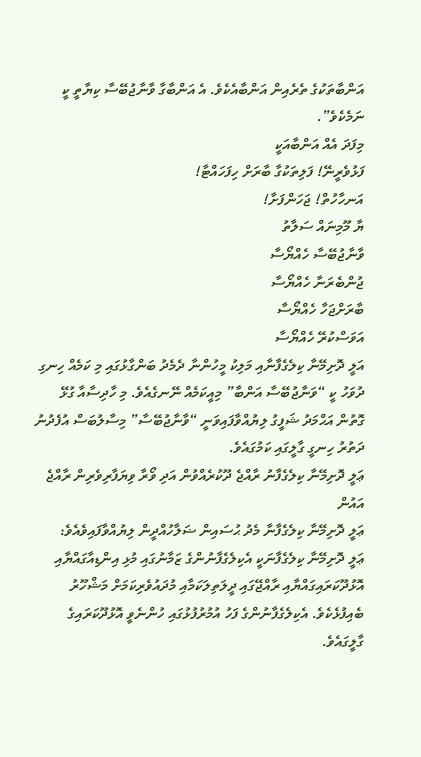އަންބާތަކުގެ ތެރެއިން އަންބާއެކެވެ. އެ އަންބާގާ ވާނާޖުބޭސާ ކިޔާތީ ކީ ނަމެކެވެ”.
މިފަދަ އެއް އަންބާއަކީ
ފަޅުވެރީނޭ! ފަލިތަކުގާ ބާރަށް ހިފަހައްޓާ!
އަނހާހުތް! ޖަހަންފަށާ!
ޔާ މޫމިނައް ސަލާތު
ވާނާޖުބޭސާ ހެއްޔޯސާ
ޖުންބެރަނާ ހެއްޔޯސާ
ބާރަށްޖަހާ ހެއްޔޯސާ
އަވަސްކުރޭ ހެއްޔޯސާ
އަލީ ދޮށިމޭނާ ކިލެގެފާނާއި މަލިކު މީހުންނާ ދެމެދު ބަންގާޅުގައި މި ކަމެއް ހިނގި ދުވަހު ކީ “ވަނާޖުބޭސާ އަންބާ” މިއީކަމެއް ނޭނގެއެވެ. މި ހާދިސާއާ ގުޅޭ ގޮތުން އަޙްމަދު ޝަފީގު ލިޔުއްވާފައިވަނީ “ވާނާޖުބޭސާ” މިސާލުބަސް އުފެދުނު ދަތުރު ހިނގީ ގާލީގައި ކަމުގައެވެ.
ޢަލީ ދޮށިމޭނާ ކިލެގެފާނު ރާއްޖެ ދޫކުރެއްވުން އަދި ވޯރާ ވިޔަފާރިވެރިން ރާއްޖެ އައުން
ޢަލީ ދޮށިމޭނާ ކިލެގެފާނާ މެދު ޙުސައިން ޟަލާހުއްދީން ލިޔުއްވާފައިވެއެވެ:
ޢަލީ ދޮށިމޭނާ ކިލެގެފާނަކީ އެކިލެގެފާނުންގެ ޒަމާނުގައި މުޅި އިންޑިއާގައްޔާއި އޮޅުދޫކަރައިގައްޔާއި ރާއްޖޭގައި ދީލަތިލަކަމާއި މުދައުވެރިކަމަށް މަޝްހޫރު ބެއިފުޅެކެވެ. އެކިލެގެފާނުންގެ ފަހު އުމުރުފުޅުގައި ހުންނެވީ އޮޅުދޫކަރައިގެ ގާލީގައެވެ.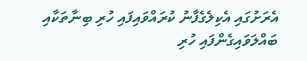އެރަށުގައި އެކިލެގެފާނު ކުރައްވައިފައި ހުރި ބިނާތަކާއި ބައްލަވައިގެންފައި ހުރި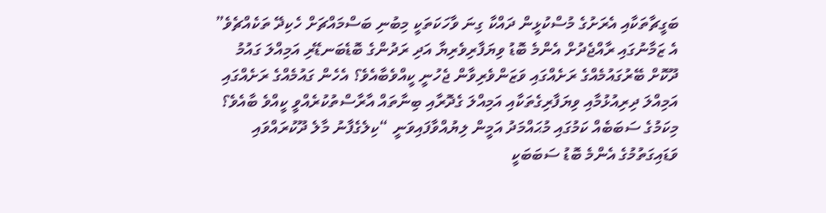ބަގީޗާތަކާއި އެރަށުގެ މުސްކުޅީން ދައްކާ ގިނަ ވާހަކަތަކީ މިބުނި ބަސްމައްޗަށް ހެކިދޭ ތަކެއްޗެވެ”
އެ ޒަމާނުގައި ރާއްޖެދުށް އެންމެ ބޮޑު ވިޔަފާރިވެރިޔާ އަދި ރަދުންގެ ބޮޑެބަނޑޭރި އަމިއްލަ ގައުމު ދޫކޮށް ބޭރުގައުމެއްގެ ރަށެއްގައި ވަޒަންވެރިވާން ޖެހުނީ ކީއްވެބާއެވެ؟ އެހެން ގައުމެއްގެ ރަށެއްގައި އަމިއްލަ ދިރިއުޅުމާއި ވިޔަފާރިގެތަކާއި އަމިއްލަ ގެދޮރާއި ބިނާތައް އާރާސްތުކުރެއްވީ ކީއްވެ ބާއެވެ؟ މިކަމުގެ ސަބަބެއް ކަމުގައި މުޙައްމަދު އަމީން ލިޔުއްވާފައިވަނީ “ކިލެގެފާނު މާލެ ދޫކުރައްވައި ވަޑައިގަތުމުގެ އެންމެ ބޮޑު ސަބަބަކީ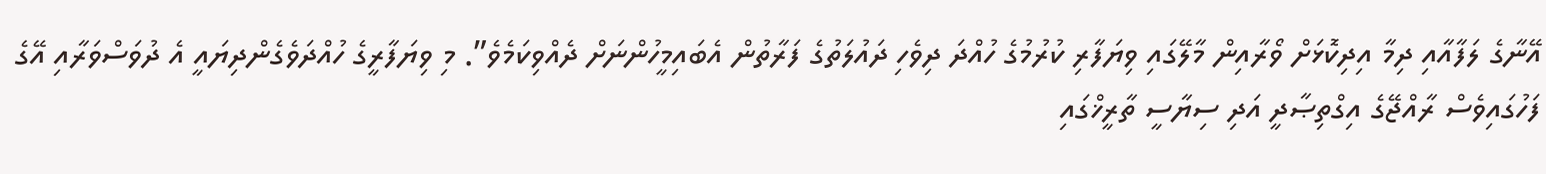އޭނާގެ ލަފާއާއި ދިމާ އިދިކޮޅަށް ވޯރާއިން މާލޭގައި ވިޔަފާރި ކުރުމުގެ ހުއްދަ ދިވެހި ދައުލަތުގެ ފަރާތުން އެބައިމީހުންނަށް ދެއްވިކަމެވެ”. މި ވިޔަފާރީގެ ހުއްދަވެގެންދިޔައީ އެ ދުވަސްވަރާއި އޭގެ ފަހުގައިވެސް ރާއްޖޭގެ އިގްތިޞާދީ އަދި ސިޔާސީ ތާރީޚްގައި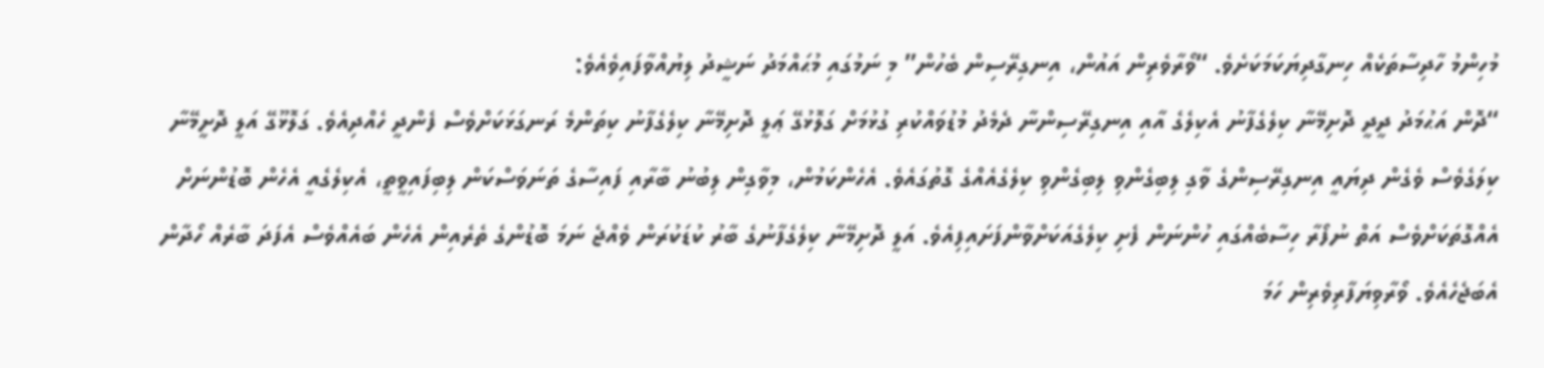މުހިންމު ހާދިސާތަކެއް ހިނގާދިޔަކަމަކަށެވެ. “ވޯރާވެރިން އައުން، އިނގިރޭސިން ބެހުން” މި ނަމުގައި މުޙައްމަދު ނަޝީދު ލިޔުއްވާފައިވެއެވެ:
“ދޮން އަޙުމަދު ދީދީ ދޮށިމޭނާ ކިލެގެފާނު އެކިލެގެ އާއި އިނގިރޭސިންނާ ދެމެދު މުޑުވައްކުރި ގުޅުމަށް ގަލޮޅުގޭ ޢަލީ ދޮށިމޭނާ ކިލެގެފާނު ކިތަންމެ ރަނގަޅަކަށްވެސް ފެންދީ ހެއްދިއެވެ. ގަލޮޅޫގޭ އަލީ ދޮށީމޭނާ ކިލަގެވެސް ވެގެން ދިޔައީ އިނގިރޭސިންގެ ވާގި ލިބިގެންވި ލިބިގެންވި ކިލެގެއެއްގެ ގޮތުގައެވެ. އެހެންކަމުން، މިވާގިން ލިބުނު ބާރާއި ފައިސާގެ ތަނަވަސްކަން ލިބިފައިވީތީ، އެކިލެގެއީ އެހެން ބޮޑުންނަށް އެއްގޮތަކަށްވެސް އަތް ނުފޯރާ ހިސާބެއްގައި ހުންނަން ފެށި ކިލެގެއަކަށްވާންފަށައިފިއެވެ. އަލީ ދޮށިމޭނާ ކިލެގެފާނުގެ ބާރު ކުޑަކުރަން ވެއްޖެ ނަމަ ބޮޑުންގެ ތެރެއިން އެހެން ބައެއްވެސް އެފަދަ ބާރެއް ހޯދާން އެބަޖެހެއެވެ. ވޯރާވިޔަފާރިވެރިން ހަމަ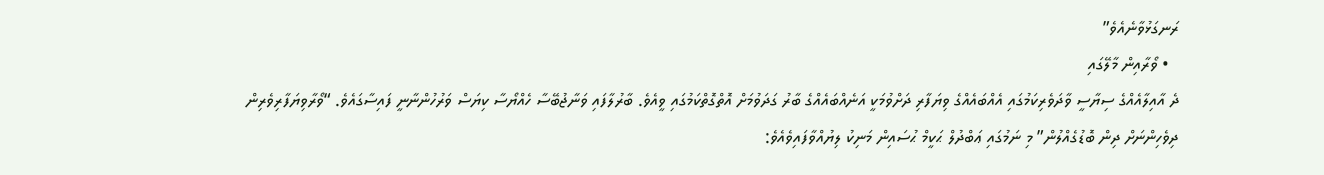ރަނގަޅުވާނެއެވެ”
  • ވޯރާއިން މާލޭގައި
ދެ އާއިލާއެއްގެ ސިޔާސީ ވާދަވެރިކަމުގައި އެއްބައެއްގެ ވިޔަފާރި ދަށްވުމަކީ އަނެއްބައެއްގެ ބާރު ގަދަވުމަށް އޮތްގޮތްކަމުގައި ވީއެވެ. ބާރުލާފައި ވަނާޖުބޭސާ ހެއްޔޯސާ ކިޔަސް ވަރުހުންނާނީ ފައިސާގައެވެ. “ވޯރާވިޔަފާރިވެރިން ދިވެހިންނަށް ދިން ބޮޑުގެއްލުން” މި ނަމުގައި ޢަބްދުލް ޙަކީމް ޙުސައިން މަނިކު ލިޔުއްވާފައިވެއެވެ: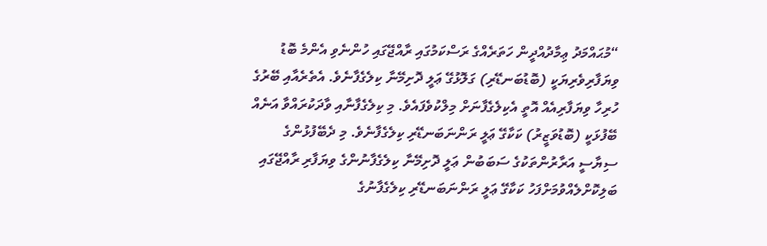“މުޙައްމަދު ޢިމާދުއްދީން ހަތަރެއްގެ ރަސްކަމުގައި ރާއްޖޭގައި ހުންނެވި އެންމެ ބޮޑު ވިޔަފާރިވެރިޔަކީ (ބޮޑުބަނޑޭރި) ގަލޮޅުގޭ ޢަލީ ދޮށިމޭނާ ކިލެގެފާނެވެ. އެތެރެއާއި ބޭރުގެ ހުރިހާ ވިޔަފާރިއެއް އޮތީ އެކިލެގެފާނަށް މިލްކުވެފައެވެ. މި ކިލެގެފާނާއި ވާދަކުރައްވާ އަނެއް ބޭފުޅަކީ (ބޮޑުވަޒީރު) ކަކާގޭ ޢަލީ ރަންނަބަނޑޭރި ކިލެގެފާނެވެ. މި ދެބޭފުޅުންގެ ސިޔާސީ އަރާރުންތަކުގެ ސަބަބުން ޢަލީ ދޮށިމޭނާ ކިލެގެފާނުންގެ ވިޔަފާރި ރާއްޖޭގައި ބަލިކޮށްލެއްވުމަށްފަހު ކަކާގޭ ޢަލީ ރަންނަބަނޑޭރި ކިލެގެފާނުގެ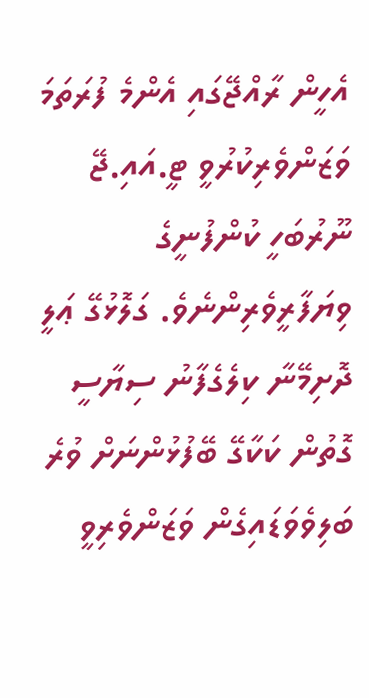އެހީން ރާއްޖޭގައި އެންމެ ފުރަތަމަ ވަޒަންވެރިކުރުވީ ޓީ.އައި.ޖޭ ނޫރުބަހީ ކުންފުނީގެ ވިޔަފާރީވެރިންނެވެ. ގަލޮޅުގޭ ޢަލީ ދޮށިމޭނާ ކިލެގެފާނު ސިޔާސީ ގޮތުން ކަކާގޭ ބޭފުޅުންނަށް ވުރެ ބަލިވެވަޑައިގެން ވަޒަންވެރިވީ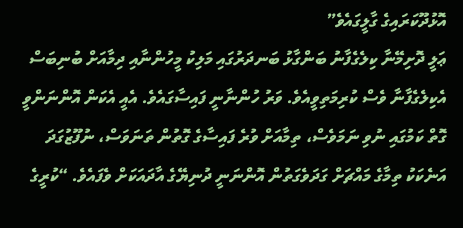އޮޅުދޫކަރައިގެ ގާލީގައެވެ”
ޢަލީ ދޮށިމޭނާ ކިލެގެފާނު ބަންގާޅު ބަނދަރުގައި މަލިކު މީހުންނާއި ދިމާއަށް ބުނިބަސް އެކިލެގެފާނާ ވެސް ކުރިމަތިވީއެވެ. ވަރު ހުންނާނީ ފައިސާގައެވެ. އެއީ އެކަން އޮންނަންވީ ގޮތް ކަމުގައި ނުވި ނަމަވެސް، ތިމާއަށް ވުރެ ފައިސާގެ ގޮތުން ތަނަވަސް، ނުފޫޒުގަދަ އަނެކަކު ތިމާގެ މައްޗަށް ގަދަވެގަތުން އޮންނަނީ ދުނިޔޭގެ އާދައަކަށް ވެފައެވެ. “ކުރީގެ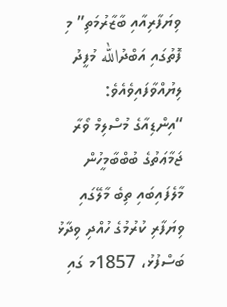ވިޔަފާރިއާއި ބާޒާރުމަތި” މި ފޮތުގައި އަބްދުالله މުފީދު ލިޔުއްވާފައިވެއެވެ:
“އިންޑިއާގެ މުސްލިމް ވޯރާ ޖަމާޢަތުގެ ބުބްބާމީހުން މާލެފައިބައި ތިބެ މާލޭގައި ވިޔަފާރި ކުރުމުގެ ހުއްދި ވިދާޅު ބަސްފުޅު، 1857މ ގައި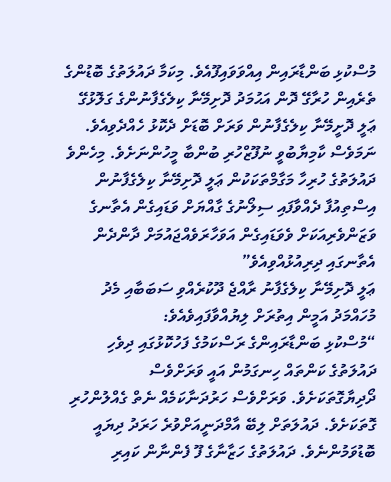މުސްކުޅި ބަންޑާރައިން އިއްވަވައިފޫއެވެ. މިކަމާ ދައުލަތުގެ ބޮޑުންގެ ތެރެއިން ހުރާގޭ ދޮން އަޙުމަދު ދޮށިމޭނާ ކިލެގެފާނުންގެ ގަލޮޅުގޭ ޢަލީ ދޮށީމޭނާ ކިލެގެފާނުން ވަރަށް ބޮޑަށް ދެކޮޅު ހެއްދެވިއެވެ. ނަމަވެސް ކާމިޔާބުވީ ނުފޫޒްހުރި ބުންބާ މީހުންނަށެވެ. މިހެންވެ ދައުލަތުގެ ހުރިހާ މަގާމްތަކަކުން ޢަލީ ދޮށިމޭނާ ކިލެގެފާނުން އިސްތިއުފާ ދެއްވާފައި ސިލޯނުގެ ގާއްޔަށް ވަޑައިގެން އެތާނގެ ވަޒަންވެރިއަކަށް ވެވަޑައިގެން އަވަހާރަވެއްޖައުމަށް ދާންދެން އެތާނގައި ދިރިއުޅުއްވިއެވެ”
ޢަލީ ދޮށިމޭނާ ކިލެގެފާނު ރާއްޖެ ދޫކުރެއްވި ސަބަބާއި މެދު މުހައްމަދު އަމީން އިތުރަށް ލިޔުއްވާފައިވެއެވެ:
“މުސްކުޅި ބަންޑާރައިންގެ ރަސްކަމުގެ ފަހުކޮޅުގައި ދިވެހި ދައުލަތުގެ ކަންތައް ހިނގަމުން އައީ ވަރަށްވެސް ދޯދިޔާގޮތަކަށެވެ. ވަރަށްވެސް ހަރުދަނާކަމެއް ނެތް ގެއްލުންހުރި ގޮތަކަށެވެ. ދައުލަތަށް ލިބޭ އާމްދަނީއަށްވުރެ ހަރަދު ދިޔައީ ބޮޑުވަމުންނެވެ. ދައުލަތުގެ ހަޒާނާގެ ފޫ ފެންނާން ކައިރި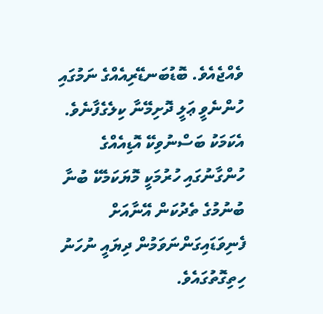ވެއްޖެއެވެ. ބޮޑުބަނޑޭރިއެއްގެ ނަމުގައި ހުންނެވީ ޢަލީ ދޮށިމޭނާ ކިލެގެފާނެވެ. އެކަމަކު ބަސްނުވިކޭ އޮޑިއެއްގެ ހުންގާނުގައި ހުރުމަކީ މޮޔަކަމެކޭ ބުނާ ބުނުމުގެ ތެދުކަން އޭނާއަށް ފެނިވަޑައިގަންނަވަމުން ދިޔައީ ނުހަނު ހިތިގޮތުގައެވެ.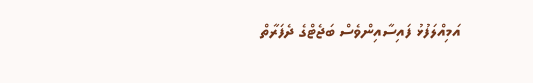އަމިއްލަފުޅު ފައިސާއިންވެސް ބަޖެޓްގެ ދެފަރާތް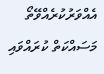އެއްވަރުކުރެއްވޭތޯ މަސައްކަތް ކުރައްވައި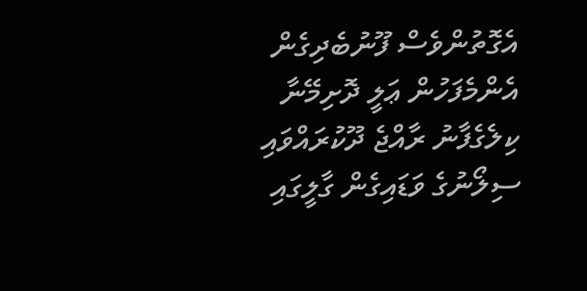އެގޮތުންވެސް ފޫނުބެދިގެން އެންމެފަހުން ޢަލީ ދޮށިމޭނާ ކިލެގެފާނު ރާއްޖެ ދޫކުރައްވައި ސިލޯނުގެ ވަޑައިގެން ގާލީގައި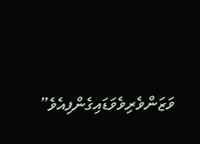ވަޒަންވެރިވެވަޑައިގެންފިއެވެ”